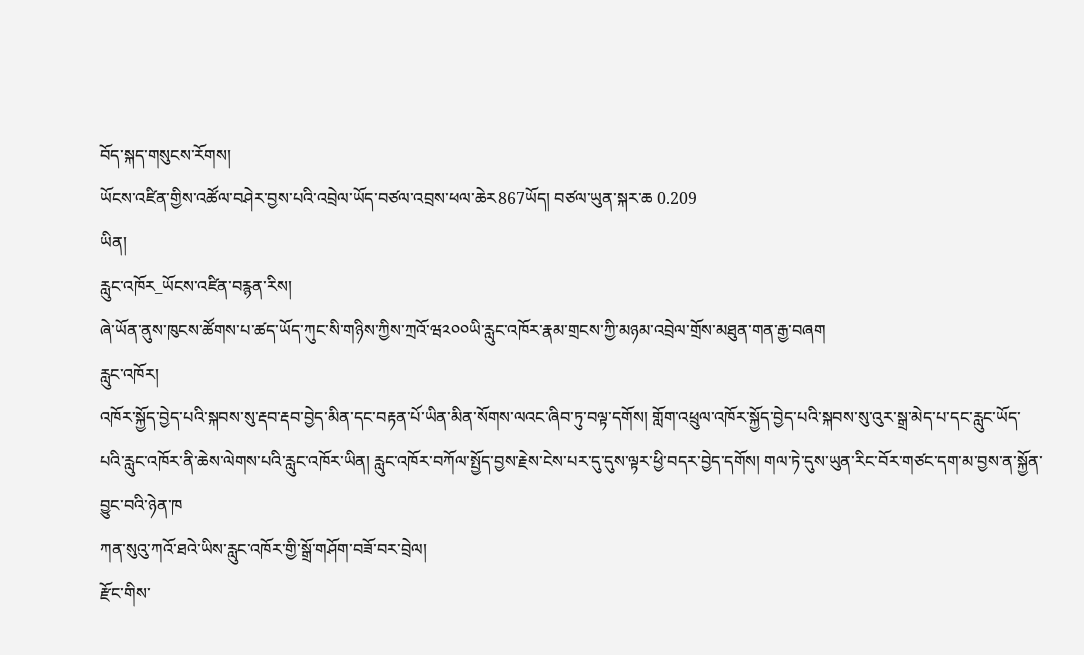བོད་སྐད་གསུངས་རོགས།
ཡོངས་འཛིན་གྱིས་འཚོལ་བཤེར་བྱས་པའི་འབྲེལ་ཡོད་བཙལ་འབྲས་ཕལ་ཆེར867ཡོད། བཙལ་ཡུན་སྐར་ཆ 0.209
ཡིན།
རླུང་འཁོར_ཡོངས་འཛིན་བརྙན་རིས།
ཞེ་ཡོན་ནུས་ཁུངས་ཚོགས་པ་ཚད་ཡོད་ཀུང་སི་གཉིས་ཀྱིས་ཀྲའོ་ཝ༢༠༠ཡི་རླུང་འཁོར་རྣམ་གྲངས་ཀྱི་མཉམ་འབྲེལ་གྲོས་མཐུན་གན་རྒྱ་བཞག
རླུང་འཁོར།
འཁོར་སྐྱོད་བྱེད་པའི་སྐབས་སུ་རྡབ་རྡབ་བྱེད་མིན་དང་བརྟན་པོ་ཡིན་མིན་སོགས་ལའང་ཞིབ་ཏུ་བལྟ་དགོས། གློག་འཕྲུལ་འཁོར་སྐྱོད་བྱེད་པའི་སྐབས་སུ་འུར་སྒྲ་མེད་པ་དང་རླུང་ཡོད་པའི་རླུང་འཁོར་ནི་ཆེས་ལེགས་པའི་རླུང་འཁོར་ཡིན། རླུང་འཁོར་བཀོལ་སྤྱོད་བྱས་རྗེས་ངེས་པར་དུ་དུས་ལྟར་ཕྱི་བདར་བྱེད་དགོས། གལ་ཏེ་དུས་ཡུན་རིང་བོར་གཙང་དག་མ་བྱས་ན་སྐྱོན་བྱུང་བའི་ཉེན་ཁ
ཀན་སུའུ་ཀའོ་ཐའེ་ཡིས་རླུང་འཁོར་གྱི་སྒྲོ་གཤོག་བཟོ་བར་བྲེལ།
རྫོང་གིས་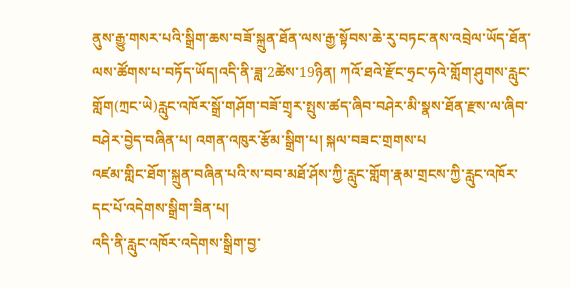ནུས་རྒྱུ་གསར་པའི་སྒྲིག་ཆས་བཟོ་སྐྲུན་ཐོན་ལས་རྒྱ་སྟོབས་ཆེ་རུ་བཏང་ནས་འབྲེལ་ཡོད་ཐོན་ལས་ཚོགས་པ་བཏོད་ཡོད།འདི་ནི་ཟླ་2ཚེས་19ཉིན། ཀའོ་ཐའེ་རྫོང་ཧྲང་ཧའེ་གློག་ཤུགས་རླུང་གློག(ཀྲང་ཡེ)རླུང་འཁོར་སྒྲོ་གཤོག་བཟོ་གྲྭར་སྤུས་ཚད་ཞིབ་བཤེར་མི་སྣས་ཐོན་རྫས་ལ་ཞིབ་བཤེར་བྱེད་བཞིན་པ། འགན་འཁུར་རྩོམ་སྒྲིག་པ། སྐལ་བཟང་གྲགས་པ
འཛམ་གླིང་ཐོག་སྐྲུན་བཞིན་པའི་ས་བབ་མཐོ་ཤོས་ཀྱི་རླུང་གློག་རྣམ་གྲངས་ཀྱི་རླུང་འཁོར་དང་པོ་འདེགས་སྒྲིག་ཟིན་པ།
འདི་ནི་རླུང་འཁོར་འདེགས་སྒྲིག་བྱ་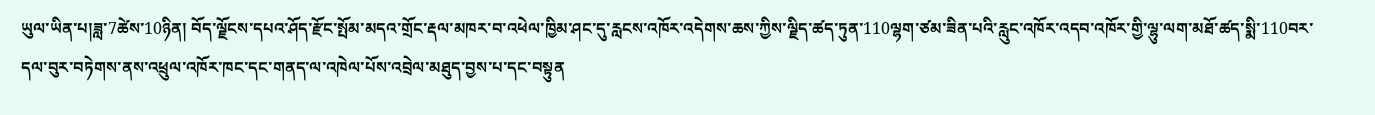ཡུལ་ཡིན་པ།ཟླ་7ཚེས་10ཉིན། བོད་ལྗོངས་དཔའ་ཤོད་རྫོང་སྤོམ་མདའ་གྲོང་རྡལ་མཁར་བ་འཕེལ་ཁྱིམ་ཤང་དུ་རླངས་འཁོར་འདེགས་ཆས་ཀྱིས་ལྗིད་ཚད་ཏུན་110ལྷག་ཙམ་ཟིན་པའི་རླུང་འཁོར་འདབ་འཁོར་གྱི་ལྷུ་ལག་མཐོ་ཚད་སྨི་110བར་དལ་བུར་བཏེགས་ནས་འཕྲུལ་འཁོར་ཁང་དང་གནད་ལ་འཁེལ་པོས་འབྲེལ་མཐུད་བྱས་པ་དང་བསྟུན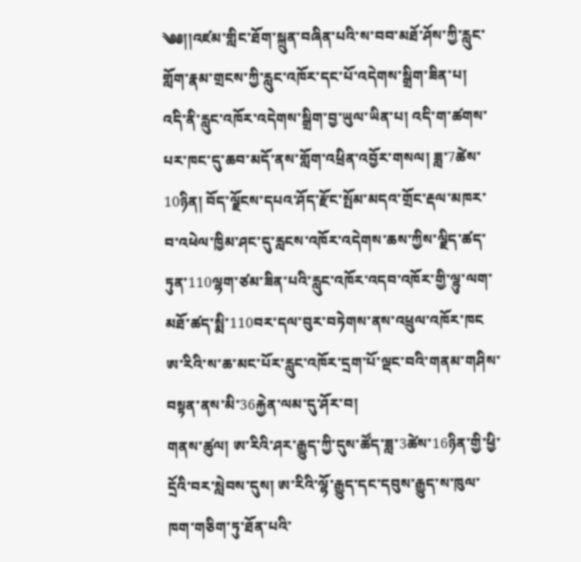༄༅།།འཛམ་གླིང་ཐོག་སྐྲུན་བཞིན་པའི་ས་བབ་མཐོ་ཤོས་ཀྱི་རླུང་གློག་རྣམ་གྲངས་ཀྱི་རླུང་འཁོར་དང་པོ་འདེགས་སྒྲིག་ཟིན་པ།
འདི་ནི་རླུང་འཁོར་འདེགས་སྒྲིག་བྱ་ཡུལ་ཡིན་པ། འདི་ག་ཚགས་པར་ཁང་དུ་ཆབ་མདོ་ནས་གློག་འཕྲིན་འབྱོར་གསལ། ཟླ་7ཚེས་10ཉིན། བོད་ལྗོངས་དཔའ་ཤོད་རྫོང་སྤོམ་མདའ་གྲོང་རྡལ་མཁར་བ་འཕེལ་ཁྱིམ་ཤང་དུ་རླངས་འཁོར་འདེགས་ཆས་ཀྱིས་ལྗིད་ཚད་ཏུན་110ལྷག་ཙམ་ཟིན་པའི་རླུང་འཁོར་འདབ་འཁོར་གྱི་ལྷུ་ལག་མཐོ་ཚད་སྨི་110བར་དལ་བུར་བཏེགས་ནས་འཕྲུལ་འཁོར་ཁང
ཨ་རིའི་ས་ཆ་མང་པོར་རླུང་འཁོར་དྲག་པོ་ལྡང་བའི་གནམ་གཤིས་བསྟན་ནས་མི་36རྐྱེན་ལམ་དུ་ཤོར་བ།
གནས་ཚུལ། ཨ་རིའི་ཤར་རྒྱུད་ཀྱི་དུས་ཚོད་ཟླ་3ཚེས་16ཉིན་གྱི་ཕྱི་དྲོའི་བར་སླེབས་དུས། ཨ་རིའི་ལྷོ་རྒྱུད་དང་དབུས་རྒྱུད་ས་ཁུལ་ཁག་གཅིག་ཏུ་ཐོན་པའི་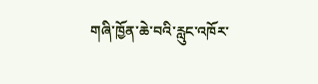གཞི་ཁྱོན་ཆེ་བའི་རླུང་འཁོར་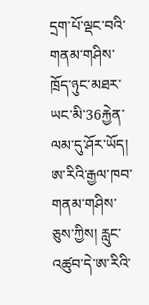དྲག་པོ་ལྡང་བའི་གནམ་གཤིས་ཁྲོད་ཉུང་མཐར་ཡང་མི་36རྐྱེན་ལམ་དུ་ཤོར་ཡོད། ཨ་རིའི་རྒྱལ་ཁབ་གནམ་གཤིས་ཅུས་ཀྱིས། རླུང་འཚུབ་དེ་ཨ་རིའི་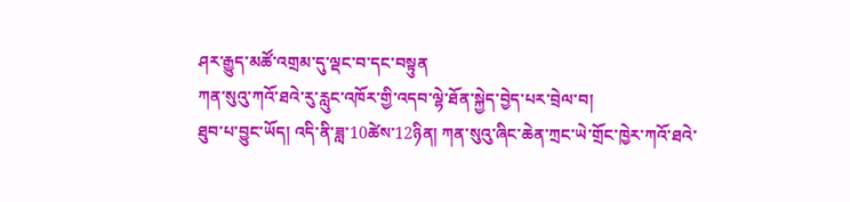ཤར་རྒྱུད་མཚོ་འགྲམ་དུ་ལྡང་བ་དང་བསྟུན
ཀན་སུའུ་ཀའོ་ཐའེ་རུ་རླུང་འཁོར་གྱི་འདབ་ལྷེ་ཐོན་སྐྱེད་བྱེད་པར་བྲེལ་བ།
ཐུབ་པ་བྱུང་ཡོད། འདི་ནི་ཟླ་10ཚེས་12ཉིན། ཀན་སུའུ་ཞིང་ཆེན་ཀྲང་ཡེ་གྲོང་ཁྱེར་ཀའོ་ཐའེ་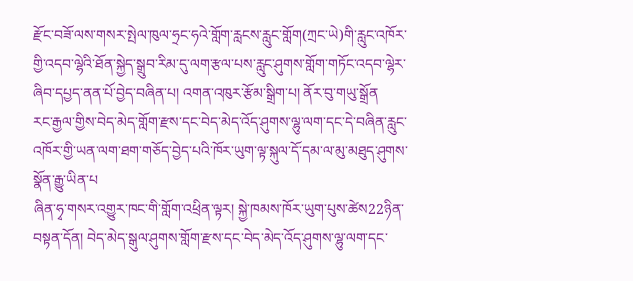རྫོང་བཟོ་ལས་གསར་སྤེལ་ཁུལ་ཧྲང་ཧའེ་གློག་རླངས་རླུང་གློག(ཀྲང་ཡེ)གི་རླུང་འཁོར་གྱི་འདབ་ལྷེའི་ཐོན་སྐྱེད་སྒྲུབ་རིམ་དུ་ལག་རྩལ་པས་རླུང་ཤུགས་གློག་གཏོང་འདབ་ལྷེར་ཞིབ་དཔྱད་ནན་པོ་བྱེད་བཞིན་པ། འགན་འཁུར་རྩོམ་སྒྲིག་པ། ནོར་བུ་གཡུ་སྒྲོན
རང་རྒྱལ་གྱིས་བེད་མེད་གློག་རྫས་དང་བེད་མེད་འོད་ཤུགས་ལྷུ་ལག་དང་དེ་བཞིན་རླུང་འཁོར་གྱི་ཡན་ལག་ཐག་གཅོད་བྱེད་པའི་ཁོར་ཡུག་ལྟ་སྐུལ་དོ་དམ་ལ་མུ་མཐུད་ཤུགས་སྣོན་རྒྱུ་ཡིན་པ
ཞིན་ཧྭ་གསར་འགྱུར་ཁང་གི་གློག་འཕྲིན་ལྟར། སྐྱེ་ཁམས་ཁོར་ཡུག་པུས་ཚེས22ཉིན་བསྟན་དོན། བེད་མེད་སྒུལ་ཤུགས་གློག་རྫས་དང་བེད་མེད་འོད་ཤུགས་ལྷུ་ལག་དང་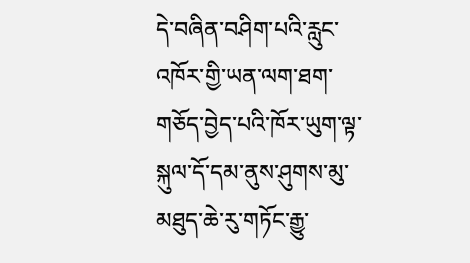དེ་བཞིན་བཤིག་པའི་རླུང་འཁོར་གྱི་ཡན་ལག་ཐག་གཅོད་བྱེད་པའི་ཁོར་ཡུག་ལྟ་སྐུལ་དོ་དམ་ནུས་ཤུགས་མུ་མཐུད་ཆེ་རུ་གཏོང་རྒྱུ་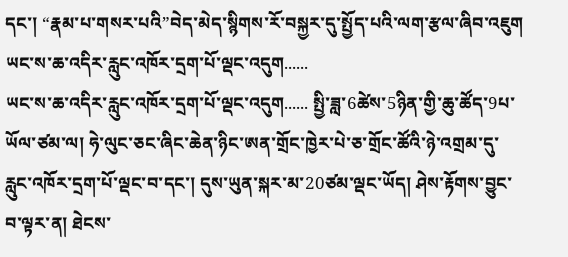དང་། “རྣམ་པ་གསར་པའི”བེད་མེད་སྙིགས་རོ་བསྐྱར་དུ་སྤྱོད་པའི་ལག་རྩལ་ཞིབ་འཇུག
ཡང་ས་ཆ་འདིར་རླུང་འཁོར་དྲག་པོ་ལྡང་འདུག......
ཡང་ས་ཆ་འདིར་རླུང་འཁོར་དྲག་པོ་ལྡང་འདུག...... སྤྱི་ཟླ་6ཚེས་5ཉིན་གྱི་ཆུ་ཚོད་9པ་ཡོལ་ཙམ་ལ། ཧེ་ལུང་ཅང་ཞིང་ཆེན་ཉིང་ཨན་གྲོང་ཁྱེར་པེ་ཅ་གྲོང་ཚོའི་ཉེ་འགྲམ་དུ་རླུང་འཁོར་དྲག་པོ་ལྡང་བ་དང་། དུས་ཡུན་སྐར་མ་20ཙམ་ལྡང་ཡོད། ཤེས་རྟོགས་བྱུང་བ་ལྟར་ན། ཐེངས་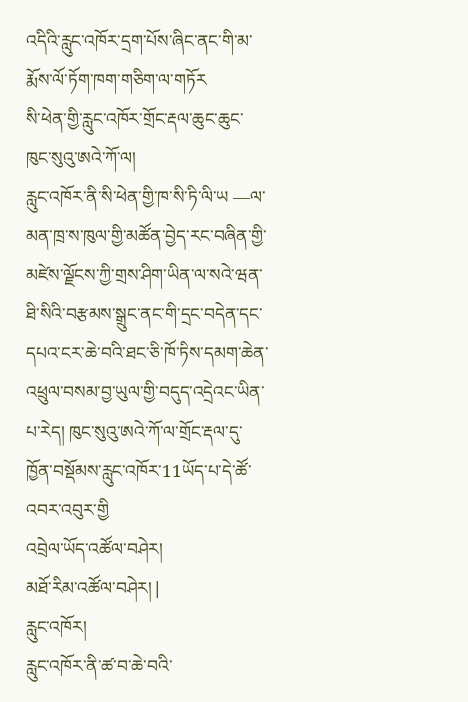འདིའི་རླུང་འཁོར་དྲག་པོས་ཞིང་ནང་གི་མ་རྨོས་ལོ་ཏོག་ཁག་གཅིག་ལ་གཏོར
སི་ཕེན་གྱི་རླུང་འཁོར་གྲོང་རྡལ་ཆུང་ཆུང་ཁུང་སུའུ་ཨའེ་ཀོ་ལ།
རླུང་འཁོར་ནི་སི་ཕེན་གྱི་ཁ་སི་ཏི་ལི་ཡ —ལ་མན་ཁྲ་ས་ཁུལ་གྱི་མཚོན་བྱེད་རང་བཞིན་གྱི་མཛེས་ལྗོངས་ཀྱི་གྲས་ཤིག་ཡིན་ལ་སའེ་ཝན་ཐི་སིའི་བརྩམས་སྒྲུང་ནང་གི་དྲང་བདེན་དང་དཔའ་ངར་ཆེ་བའི་ཐང་ཅི་ཁོ་ཏིས་དམག་ཆེན་འཕྲུལ་བསམ་བྱ་ཡུལ་གྱི་བདུད་འདྲེའང་ཡིན་པ་རེད། ཁུང་སུའུ་ཨའེ་ཀོ་ལ་གྲོང་རྡལ་དུ་ཁྱོན་བསྡོམས་རླུང་འཁོར་11ཡོད་པ་དེ་ཚོ་འབར་འབུར་གྱི
འབྲེལ་ཡོད་འཚོལ་བཤེར།
མཐོ་རིམ་འཚོལ་བཤེར། |
རླུང་འཁོར།
རླུང་འཁོར་ནི་ཚ་བ་ཆེ་བའི་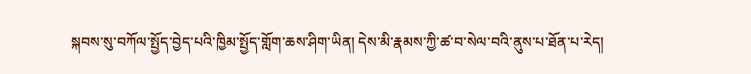སྐབས་སུ་བཀོལ་སྤྱོད་བྱེད་པའི་ཁྱིམ་སྤྱོད་གློག་ཆས་ཤིག་ཡིན། དེས་མི་རྣམས་ཀྱི་ཚ་བ་སེལ་བའི་ནུས་པ་ཐོན་པ་རེད།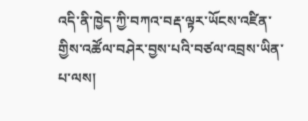འདི་ནི་ཁྱེད་ཀྱི་བཀའ་བརྡ་ལྟར་ཡོངས་འཛིན་གྱིས་འཚོལ་བཤེར་བྱས་པའི་བཙལ་འབྲས་ཡིན་པ་ལས།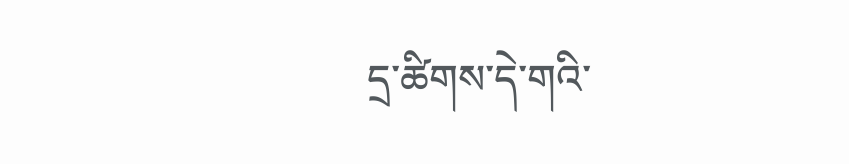དྲ་ཚིགས་དེ་གའི་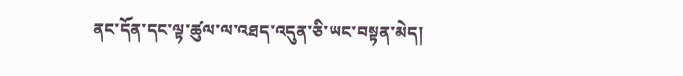ནང་དོན་དང་ལྟ་ཚུལ་ལ་འཐད་འདུན་ཅི་ཡང་བསྟན་མེད།